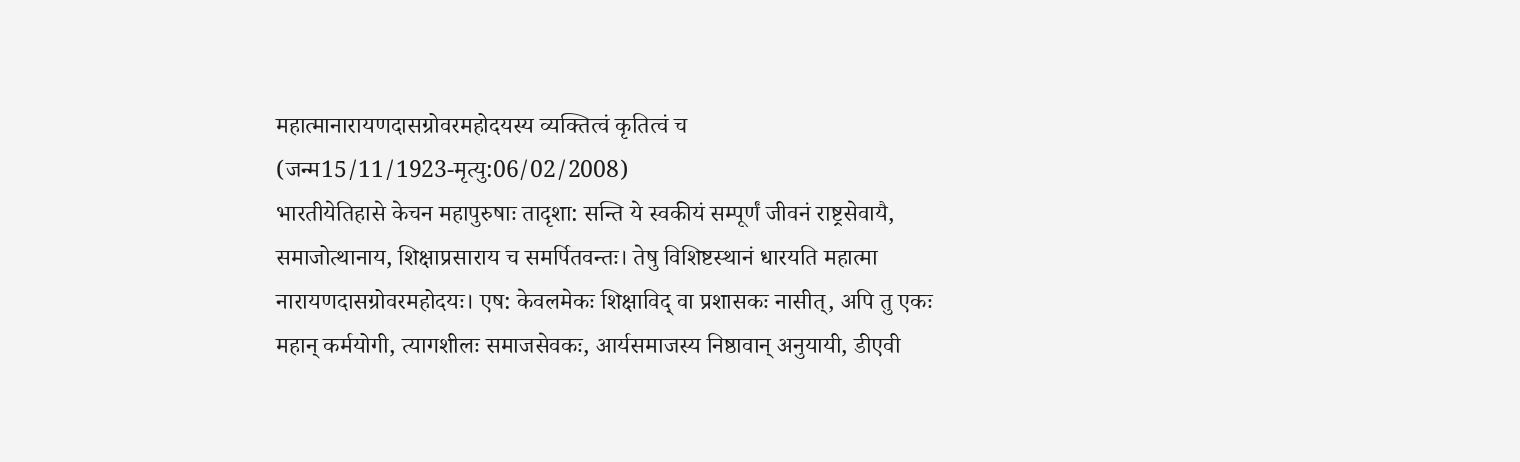महात्मानारायणदासग्रोवरमहोदयस्य व्यक्तित्वं कृतित्वं च
(जन्म15/11/1923-मृत्यु:06/02/2008)
भारतीयेतिहासे केचन महापुरुषाः तादृशा: सन्ति ये स्वकीयं सम्पूर्णं जीवनं राष्ट्रसेवायै, समाजोत्थानाय, शिक्षाप्रसाराय च समर्पितवन्तः। तेषु विशिष्टस्थानं धारयति महात्मा नारायणदासग्रोवरमहोदयः। एष: केवलमेकः शिक्षाविद् वा प्रशासकः नासीत्, अपि तु एकः महान् कर्मयोगी, त्यागशीलः समाजसेवकः, आर्यसमाजस्य निष्ठावान् अनुयायी, डीएवी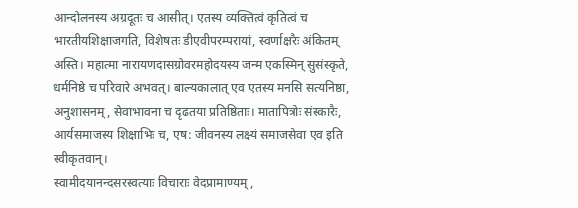आन्दोलनस्य अग्रदूतः च आसीत्। एतस्य व्यक्तित्वं कृतित्वं च भारतीयशिक्षाजगति, विशेषतः डीएवीपरम्परायां, स्वर्णाक्षरैः अंकितम् अस्ति। महात्मा नारायणदासग्रोवरमहोदयस्य जन्म एकस्मिन् सुसंस्कृते, धर्मनिष्ठे च परिवारे अभवत्। बाल्यकालात् एव एतस्य मनसि सत्यनिष्ठा, अनुशासनम्, सेवाभावना च दृढतया प्रतिष्ठिताः। मातापित्रोः संस्कारैः, आर्यसमाजस्य शिक्षाभिः च, एष: जीवनस्य लक्ष्यं समाजसेवा एव इति स्वीकृतवान्।
स्वामीदयानन्दसरस्वत्याः विचाराः वेदप्रामाण्यम्,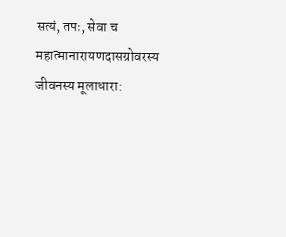सत्यं, तपः, सेवा च महात्मानारायणदासग्रोवरस्य जीवनस्य मूलाधारा: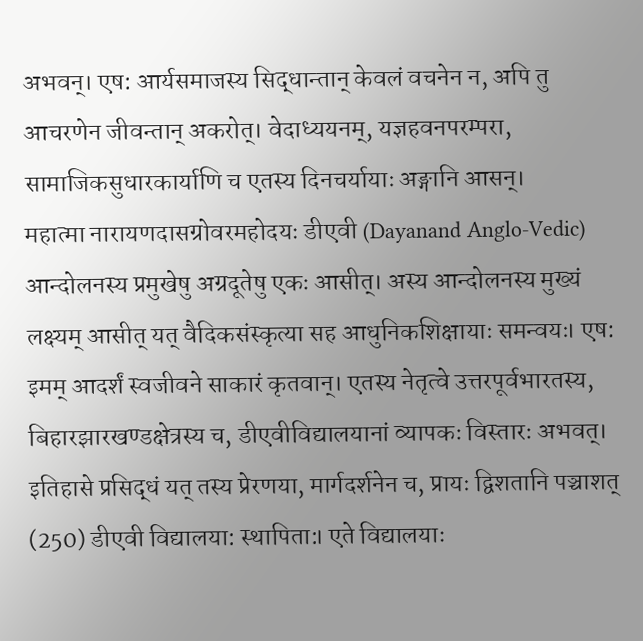अभवन्। एष: आर्यसमाजस्य सिद्धान्तान् केवलं वचनेन न, अपि तु आचरणेन जीवन्तान् अकरोत्। वेदाध्ययनम्, यज्ञहवनपरम्परा, सामाजिकसुधारकार्याणि च एतस्य दिनचर्यायाः अङ्गानि आसन्।
महात्मा नारायणदासग्रोवरमहोदयः डीएवी (Dayanand Anglo-Vedic) आन्दोलनस्य प्रमुखेषु अग्रदूतेषु एकः आसीत्। अस्य आन्दोलनस्य मुख्यं लक्ष्यम् आसीत् यत् वैदिकसंस्कृत्या सह आधुनिकशिक्षायाः समन्वयः। एष: इमम् आदर्शं स्वजीवने साकारं कृतवान्। एतस्य नेतृत्वे उत्तरपूर्वभारतस्य, बिहारझारखण्डक्षेत्रस्य च, डीएवीविद्यालयानां व्यापकः विस्तारः अभवत्। इतिहासे प्रसिद्धं यत् तस्य प्रेरणया, मार्गदर्शनेन च, प्रायः द्विशतानि पञ्चाशत् (250) डीएवी विद्यालया: स्थापिता:। एते विद्यालयाः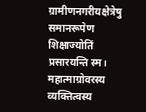ग्रामीणनगरीयक्षेत्रेषु समानरूपेण शिक्षाज्योतिं प्रसारयन्ति स्म। महात्माग्रोवरस्य व्यक्तित्वस्य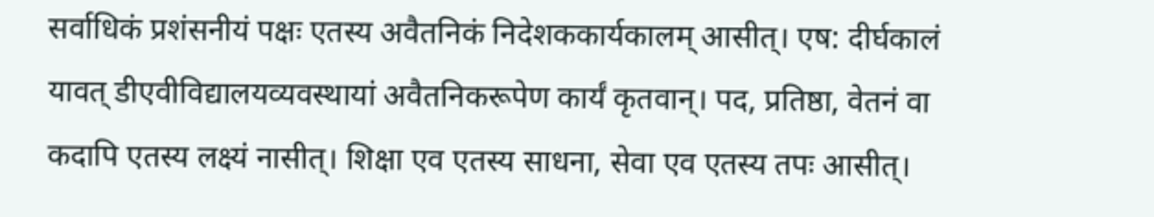सर्वाधिकं प्रशंसनीयं पक्षः एतस्य अवैतनिकं निदेशककार्यकालम् आसीत्। एष: दीर्घकालं यावत् डीएवीविद्यालयव्यवस्थायां अवैतनिकरूपेण कार्यं कृतवान्। पद, प्रतिष्ठा, वेतनं वा कदापि एतस्य लक्ष्यं नासीत्। शिक्षा एव एतस्य साधना, सेवा एव एतस्य तपः आसीत्।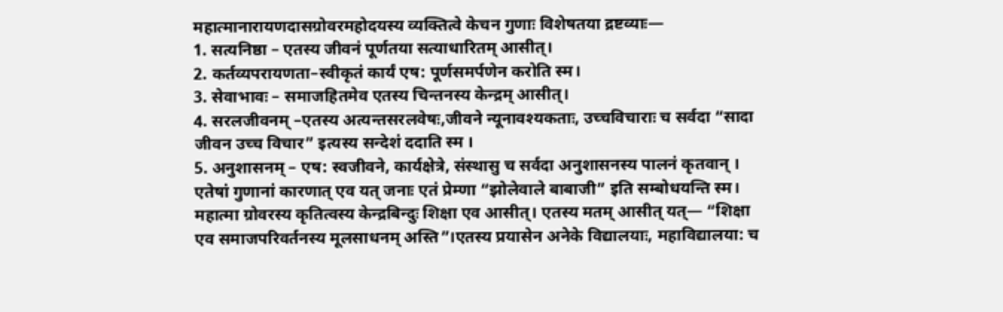महात्मानारायणदासग्रोवरमहोदयस्य व्यक्तित्वे केचन गुणाः विशेषतया द्रष्टव्याः—
1. सत्यनिष्ठा – एतस्य जीवनं पूर्णतया सत्याधारितम् आसीत्।
2. कर्तव्यपरायणता–स्वीकृतं कार्यं एष: पूर्णसमर्पणेन करोति स्म।
3. सेवाभावः – समाजहितमेव एतस्य चिन्तनस्य केन्द्रम् आसीत्।
4. सरलजीवनम् –एतस्य अत्यन्तसरलवेषः,जीवने न्यूनावश्यकताः, उच्चविचाराः च सर्वदा “सादा जीवन उच्च विचार” इत्यस्य सन्देशं ददाति स्म ।
5. अनुशासनम् – एष: स्वजीवने, कार्यक्षेत्रे, संस्थासु च सर्वदा अनुशासनस्य पालनं कृतवान् ।
एतेषां गुणानां कारणात् एव यत् जनाः एतं प्रेम्णा “झोलेवाले बाबाजी” इति सम्बोधयन्ति स्म। महात्मा ग्रोवरस्य कृतित्वस्य केन्द्रबिन्दुः शिक्षा एव आसीत्। एतस्य मतम् आसीत् यत्— “शिक्षा एव समाजपरिवर्तनस्य मूलसाधनम् अस्ति”।एतस्य प्रयासेन अनेके विद्यालयाः, महाविद्यालया: च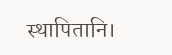स्थापितानि।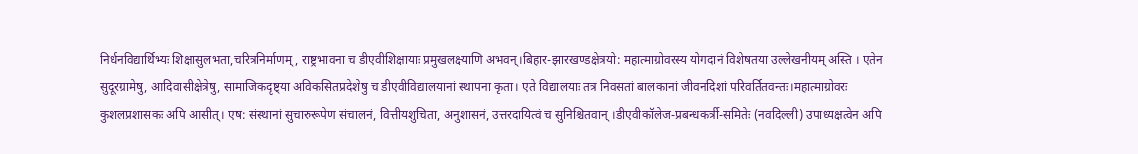निर्धनविद्यार्थिभ्यः शिक्षासुलभता,चरित्रनिर्माणम्, राष्ट्रभावना च डीएवीशिक्षायाः प्रमुखलक्ष्याणि अभवन्।बिहार-झारखण्डक्षेत्रयो: महात्माग्रोवरस्य योगदानं विशेषतया उल्लेखनीयम् अस्ति । एतेन सुदूरग्रामेषु, आदिवासीक्षेत्रेषु, सामाजिकदृष्ट्या अविकसितप्रदेशेषु च डीएवीविद्यालयानां स्थापना कृता। एते विद्यालयाः तत्र निवसतां बालकानां जीवनदिशां परिवर्तितवन्तः।महात्माग्रोवरः कुशलप्रशासकः अपि आसीत्। एष: संस्थानां सुचारुरूपेण संचालनं, वित्तीयशुचिता, अनुशासनं, उत्तरदायित्वं च सुनिश्चितवान् ।डीएवीकॉलेज-प्रबन्धकर्त्री-समितेः (नवदिल्ली) उपाध्यक्षत्वेन अपि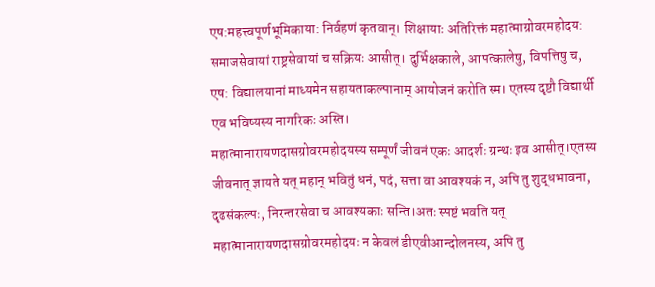एष:महत्त्वपूर्णभूमिकाया: निर्वहणं कृतवान्। शिक्षायाः अतिरिक्तं महात्माग्रोवरमहोदय: समाजसेवायां राष्ट्रसेवायां च सक्रियः आसीत्। दुर्भिक्षकाले, आपत्कालेषु, विपत्तिषु च, एष: विद्यालयानां माध्यमेन सहायताकल्पानाम् आयोजनं करोति स्म। एतस्य दृष्टौ विद्यार्थी एव भविष्यस्य नागरिकः अस्ति।
महात्मानारायणदासग्रोवरमहोदयस्य सम्पूर्णं जीवनं एकः आदर्शः ग्रन्थः इव आसीत्।एतस्य जीवनात् ज्ञायते यत् महान् भवितुं धनं, पदं, सत्ता वा आवश्यकं न, अपि तु शुद्धभावना, दृढसंकल्पः, निरन्तरसेवा च आवश्यकाः सन्ति।अतः स्पष्टं भवति यत् महात्मानारायणदासग्रोवरमहोदयः न केवलं डीएवीआन्दोलनस्य, अपि तु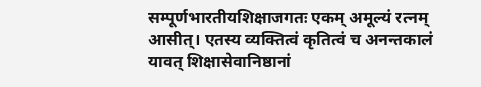सम्पूर्णभारतीयशिक्षाजगतः एकम् अमूल्यं रत्नम् आसीत्। एतस्य व्यक्तित्वं कृतित्वं च अनन्तकालं यावत् शिक्षासेवानिष्ठानां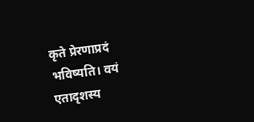कृते प्रेरणाप्रदं भविष्यति। वयं एतादृशस्य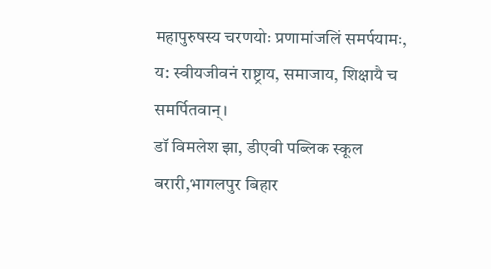महापुरुषस्य चरणयोः प्रणामांजलिं समर्पयामः, य: स्वीयजीवनं राष्ट्राय, समाजाय, शिक्षायै च समर्पितवान्।
डॉ विमलेश झा, डीएवी पब्लिक स्कूल बरारी,भागलपुर बिहार